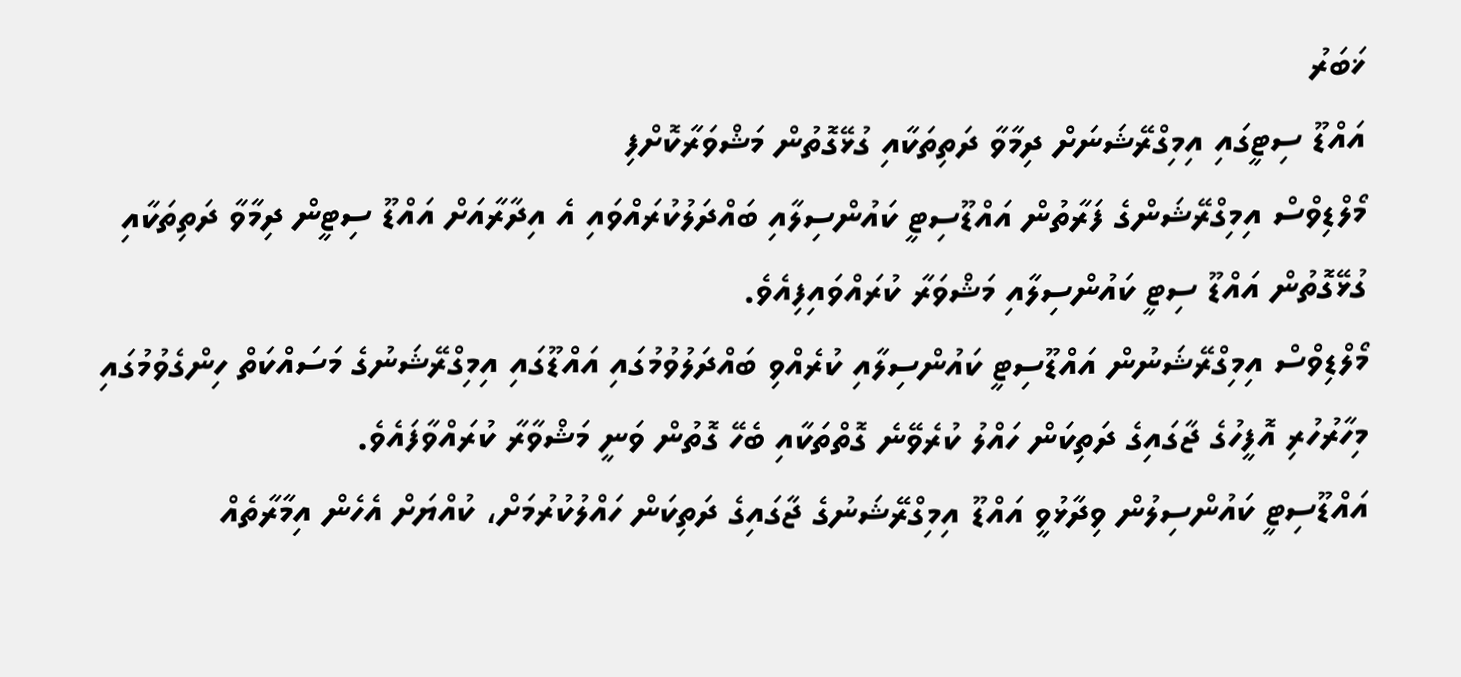ޚަބަރު
އައްޑޫ ސިޓީގައި އިމިގްރޭޝަނަށް ދިމާވާ ދަތިތަކާއި ގުޅޭގޮތުން މަޝްވަރާކޮށްފި
މޯލްޑިވްސް އިމިގްރޭޝަންގެ ފަރާތުން އައްޑޫސިޓީ ކައުންސިލާއި ބައްދަލުކުރައްވައި އެ އިދާރާއަށް އައްޑޫ ސިޓީން ދިމާވާ ދަތިތަކާއި ގުޅޭގޮތުން އައްޑޫ ސިޓީ ކައުންސިލާއި މަޝްވަރާ ކުރައްވައިފިއެވެ.
މޯލްޑިވްސް އިމިގްރޭޝަނުން އައްޑޫސިޓީ ކައުންސިލާއި ކުރެއްވި ބައްދަލުވުމުގައި އައްޑޫގައި އިމިގްރޭޝަނުގެ މަސައްކަތް ހިންގެވުމުގައި މިހާރުހުރި އޮފީހުގެ ޖާގައިގެ ދަތިކަން ހައްލު ކުރެވޭނެ ގޮތްތަކާއި ބެހޭ ގޮތުން ވަނީ މަޝްވާރާ ކުރައްވާފައެވެ.
އައްޑޫސިޓީ ކައުންސިލުން ވިދާޅުވީ އައްޑޫ އިމިގްރޭޝަނުގެ ޖާގައިގެ ދަތިކަން ހައްލުކުރުމަށް، ކުއްޔަށް އެހެން އިމާރާތެއް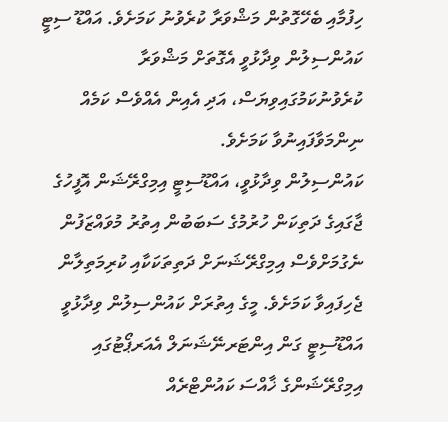ހިފުމާއި ބެހޭގޮތުން މަޝްވަރާ ކުރެވުނު ކަމަށެވެ. އައްޑޫ ސިޓީ ކައުންސިލުން ވިދާޅުވީ އެގޮތަށް މަޝްވަރާ ކުރެވުނުކަމުގައިވިޔަސް، އަދި އެއިން އެއްވެސް ކަމެއް ނިންމަވާފައިނުވާ ކަމަށެވެ.
ކައުންސިލުން ވިދާޅުވީ، އައްޑޫސިޓީ އިމިގްރޭޝަން އޮފީހުގެ ޖާގައިގެ ދަތިކަން ހުރުމުގެ ސަބަބުން އިތުރު މުވައްޒަފުން ނެގުމަށްވެސް އިމިގްރޭޝަނަށް ދަތިތަކަކާއި ކުރިމަތިލާން ޖެހިފައިވާ ކަމަށެވެ. މީގެ އިތުރަށް ކައުންސިލުން ވިދާޅުވީ އައްޑޫސިޓީ ގަން އިންޓަރނޭޝަނަލް އެއަރޕޯޓުގައި އިމިގްރޭޝަންގެ ޚާއްސަ ކައުންޓްރެއް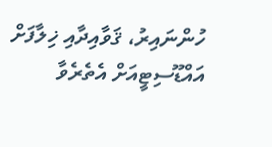ހުންނައިރު، ޤަވާއިދާއި ޚިލާފަށް އައްޑޫސިޓީއަށް އެތެރެވާ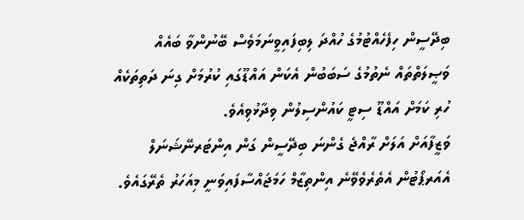ބިދޭސީން ހިފެހެއްޓުމުގެ ހުއްދަ ލިބިފައިވީނަމަވެސް ބޭނުންވާ ބައެއް ވަޞީލަތްތައް ނެތުމުގެ ސަބަބުން އެކަން އައްޑޫގައި ކުރުމަށް ގިނަ ދަތިތަކެއް ހުރި ކަމަށް އައްޑޫ ސިޓީ ކައުންސިލުން ވިދާޅުވިއެވެ.
ވަޒީފާއަށް އަލަށް ރާއްޖެ ގެންނަ ބިދޭސީން ގަން އިންޓަރނޭޝަނަލް އެއަރޕޯޓުން އެތެރެވެވޭނެ އިންތިޒާމް ހަމަޖައްސާފައިވަނީ މިއަހަރު ތެރޭގައެވެ.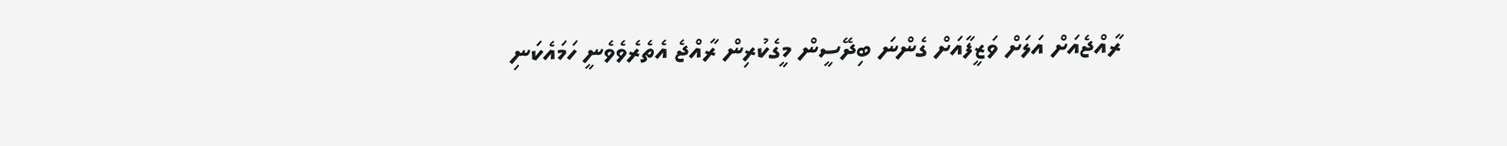ރާއްޖެއަށް އަލަށް ވަޒީފާއަށް ގެންނަ ބިދޭސީން މީގެކުރިން ރާއްޖެ އެތެރެވެވެނީ ހަމައެކަނި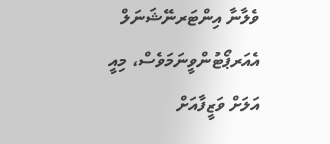ވެލާނާ އިންޓަރނޭޝަނަލް އެއަރޕޯޓުންވީނަމަވެސް، މިއީ އަލަށް ވަޒީފާއަށް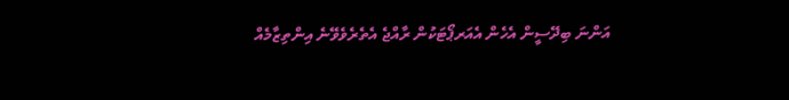އަންނަ ބިދޭސީން އެހެން އެއަރޕޯޓަކުން ރާއްޖެ އެތެރެވެވޭނެ އިންތިޒާމެއް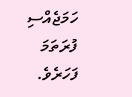ހަމަޖެއްސި ފުރަތަމަ ފަހަރެވެ.